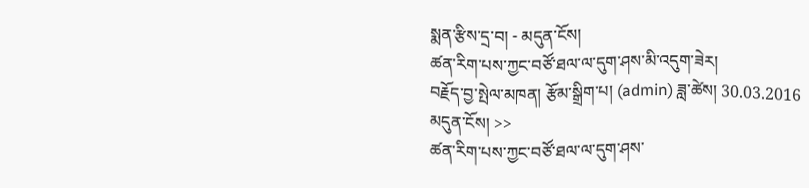སྨན་རྩིས་དྲ་བ། - མདུན་ངོས།
ཚན་རིག་པས་ཀྱང་བཙོ་ཐལ་ལ་དུག་ཤས་མི་འདུག་ཟེར།
བརྗོད་བྱ་སྤེལ་མཁན། རྩོམ་སྒྲིག་པ། (admin) ཟླ་ཚེས། 30.03.2016
མདུན་ངོས། >>
ཚན་རིག་པས་ཀྱང་བཙོ་ཐལ་ལ་དུག་ཤས་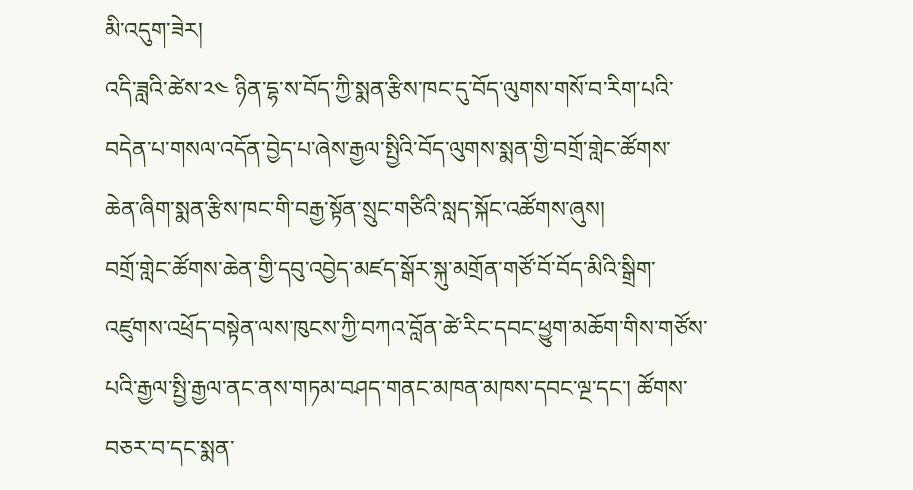མི་འདུག་ཟེར།
འདི་ཟླའི་ཚེས་༢༤ ཉིན་དྷ་ས་བོད་ཀྱི་སྨན་རྩིས་ཁང་དུ་བོད་ལུགས་གསོ་བ་རིག་པའི་བདེན་པ་གསལ་འདོན་བྱེད་པ་ཞེས་རྒྱལ་སྤྱིའི་བོད་ལུགས་སྨན་གྱི་བགྲོ་གླེང་ཚོགས་ཆེན་ཞིག་སྨན་རྩིས་ཁང་གི་བརྒྱ་སྟོན་སྲུང་གཙིའི་སླད་སྐོང་འཚོགས་ཞུས།
བགྲོ་གླེང་ཚོགས་ཆེན་གྱི་དབུ་འབྱེད་མཛད་སྒོར་སྐུ་མགྲོན་གཙོ་བོ་བོད་མིའི་སྒྲིག་འཛུགས་འཕྲོད་བསྟེན་ལས་ཁུངས་ཀྱི་བཀའ་བློན་ཚེ་རིང་དབང་ཕྱུག་མཆོག་གིས་གཙོས་པའི་རྒྱལ་སྤྱི་རྒྱལ་ནང་ནས་གཏམ་བཤད་གནང་མཁན་མཁས་དབང་ལྔ་དང་། ཚོགས་བཅར་བ་དང་སྨན་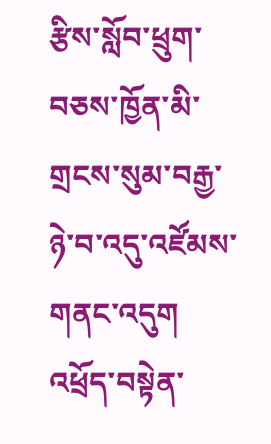རྩིས་སློབ་ཕྲུག་བཅས་ཁྱོན་མི་གྲངས་སུམ་བརྒྱ་ཉེ་བ་འདུ་འཛོམས་གནང་འདུག
འཕྲོད་བསྟེན་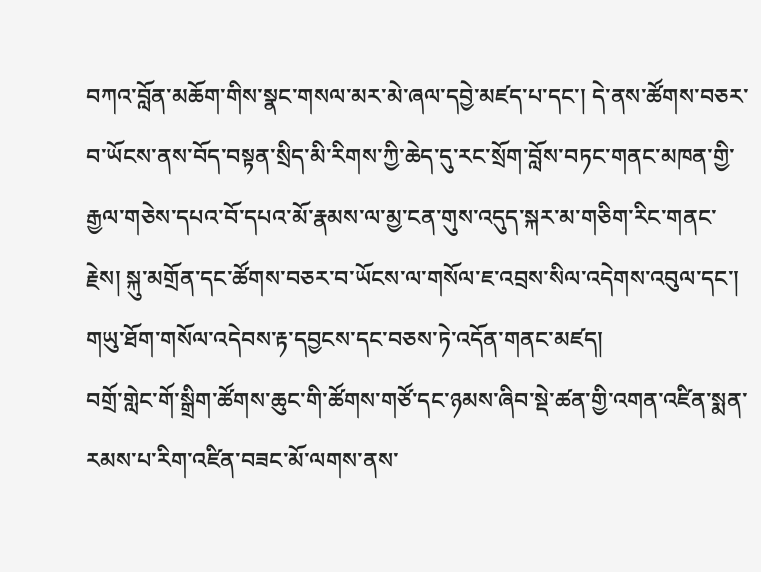བཀའ་བློན་མཆོག་གིས་སྣང་གསལ་མར་མེ་ཞལ་དབྱེ་མཛད་པ་དང་། དེ་ནས་ཚོགས་བཅར་བ་ཡོངས་ནས་བོད་བསྟན་སྲིད་མི་རིགས་ཀྱི་ཆེད་དུ་རང་སྲོག་བློས་བཏང་གནང་མཁན་གྱི་རྒྱལ་གཅེས་དཔའ་བོ་དཔའ་མོ་རྣམས་ལ་མྱ་ངན་གུས་འདུད་སྐར་མ་གཅིག་རིང་གནང་རྗེས། སྐུ་མགྲོན་དང་ཚོགས་བཅར་བ་ཡོངས་ལ་གསོལ་ཇ་འབྲས་སིལ་འདེགས་འབུལ་དང་། གཡུ་ཐོག་གསོལ་འདེབས་རྟ་དབྱངས་དང་བཅས་ཏེ་འདོན་གནང་མཛད།
བགྲོ་གླེང་གོ་སྒྲིག་ཚོགས་ཆུང་གི་ཚོགས་གཙོ་དང་ཉམས་ཞིབ་སྡེ་ཚན་གྱི་འགན་འཛིན་སྨན་རམས་པ་རིག་འཛིན་བཟང་མོ་ལགས་ནས་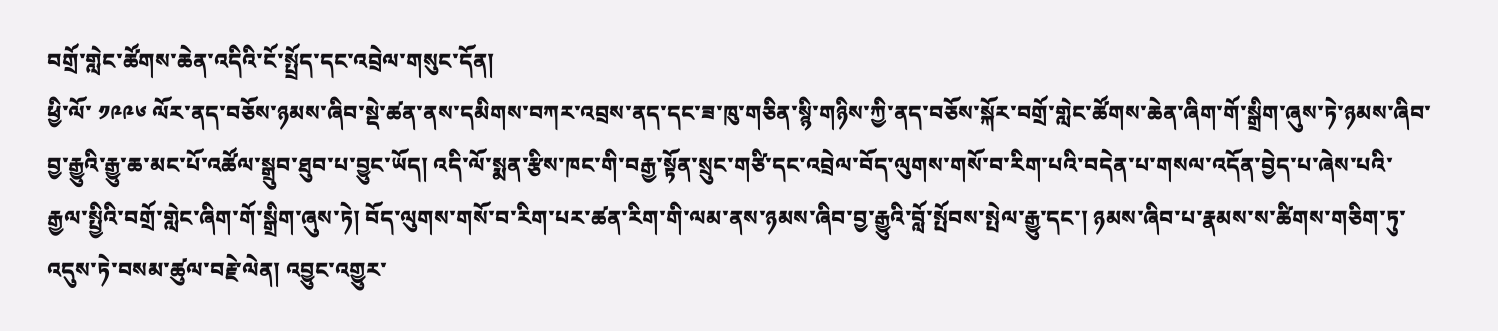བགྲོ་གླེང་ཚོགས་ཆེན་འདིའི་ངོ་སྤྲོད་དང་འབྲེལ་གསུང་དོན།
ཕྱི་ལོ་ ༡༩༩༦ ལོར་ནད་བཅོས་ཉམས་ཞིབ་སྡེ་ཚན་ནས་དམིགས་བཀར་འབྲས་ནད་དང་ཟ་ཁུ་གཅིན་སྙི་གཉིས་ཀྱི་ནད་བཅོས་སྐོར་བགྲོ་གླེང་ཚོགས་ཆེན་ཞིག་གོ་སྒྲིག་ཞུས་ཏེ་ཉམས་ཞིབ་བྱ་རྒྱུའི་རྒྱུ་ཆ་མང་པོ་འཚོལ་སྒྲུབ་ཐུབ་པ་བྱུང་ཡོད། འདི་ལོ་སྨན་རྩིས་ཁང་གི་བརྒྱ་སྟོན་སྲུང་གཙི་དང་འབྲེལ་བོད་ལུགས་གསོ་བ་རིག་པའི་བདེན་པ་གསལ་འདོན་བྱེད་པ་ཞེས་པའི་རྒྱལ་སྤྱིའི་བགྲོ་གླེང་ཞིག་གོ་སྒྲིག་ཞུས་ཏེ། བོད་ལུགས་གསོ་བ་རིག་པར་ཚན་རིག་གི་ལམ་ནས་ཉམས་ཞིབ་བྱ་རྒྱུའི་བློ་སྤོབས་སྤེལ་རྒྱུ་དང་། ཉམས་ཞིབ་པ་རྣམས་ས་ཚིགས་གཅིག་ཏུ་འདུས་ཏེ་བསམ་ཚུལ་བརྗེ་ལེན། འབྱུང་འགྱུར་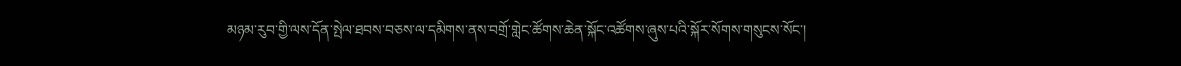མཉམ་རུབ་གྱི་ལས་དོན་སྤེལ་ཐབས་བཅས་ལ་དམིགས་ནས་བགྲོ་གླེང་ཚོགས་ཆེན་སྐོང་འཚོགས་ཞུས་པའི་སྐོར་སོགས་གསུངས་སོང་།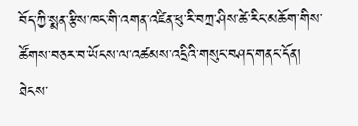བོད་ཀྱི་སྨན་རྩིས་ཁང་གི་འགན་འཛིན་ཕུ་རི་བཀྲ་ཤིས་ཚེ་རིང་མཆོག་གིས་ཚོགས་བཅར་བ་ཡོངས་ལ་འཚམས་འདྲིའི་གསུང་བཤད་གནང་དོན།
ཐེངས་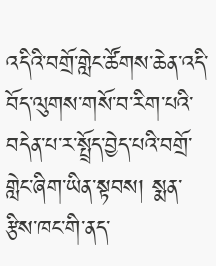འདིའི་བགྲོ་གླེང་ཚོགས་ཆེན་འདི་བོད་ལུགས་གསོ་བ་རིག་པའི་བདེན་པ་ར་སྤྲོད་བྱེད་པའི་བགྲོ་གླེང་ཞིག་ཡིན་སྟབས། སྨན་རྩིས་ཁང་གི་ནད་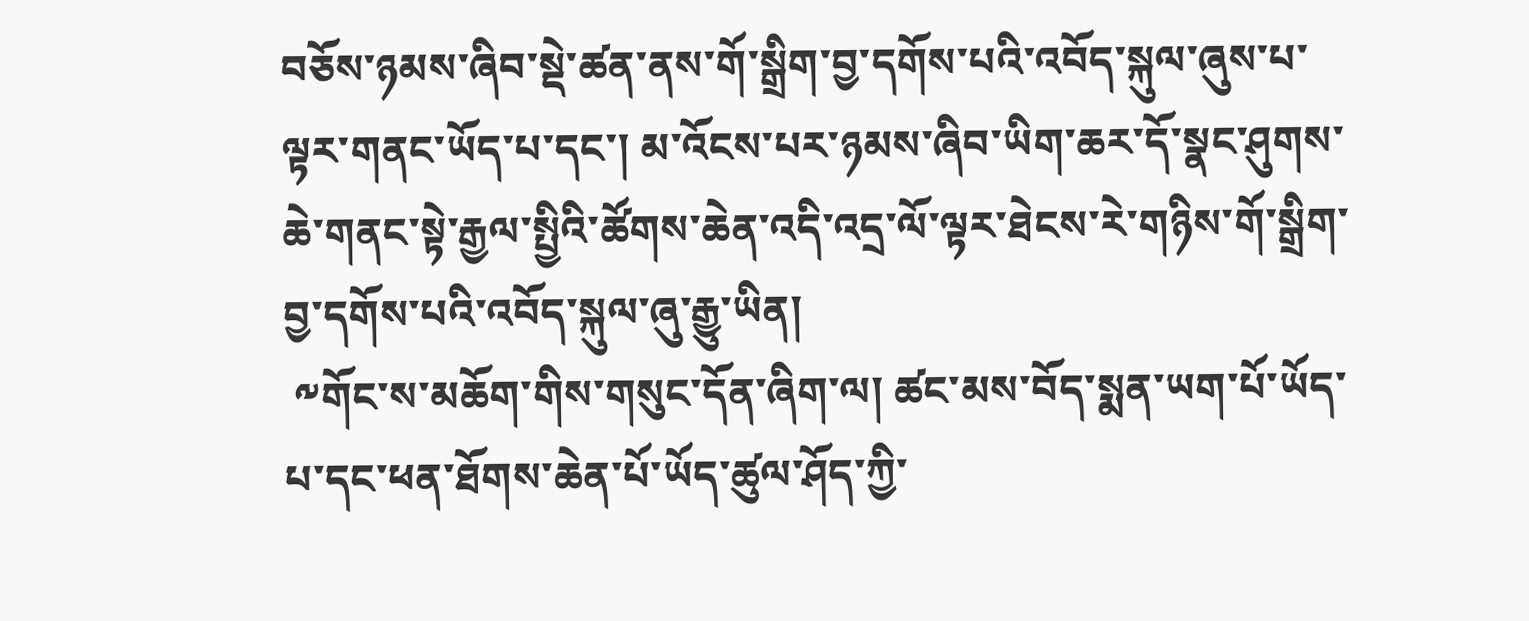བཅོས་ཉམས་ཞིབ་སྡེ་ཚན་ནས་གོ་སྒྲིག་བྱ་དགོས་པའི་འབོད་སྐུལ་ཞུས་པ་ལྟར་གནང་ཡོད་པ་དང་། མ་འོངས་པར་ཉམས་ཞིབ་ཡིག་ཆར་དོ་སྣང་ཤུགས་ཆེ་གནང་སྟེ་རྒྱལ་སྤྱིའི་ཚོགས་ཆེན་འདི་འདྲ་ལོ་ལྟར་ཐེངས་རེ་གཉིས་གོ་སྒྲིག་བྱ་དགོས་པའི་འབོད་སྐུལ་ཞུ་རྒྱུ་ཡིན།
 ༸གོང་ས་མཆོག་གིས་གསུང་དོན་ཞིག་ལ། ཚང་མས་བོད་སྨན་ཡག་པོ་ཡོད་པ་དང་ཕན་ཐོགས་ཆེན་པོ་ཡོད་ཚུལ་ཤོད་ཀྱི་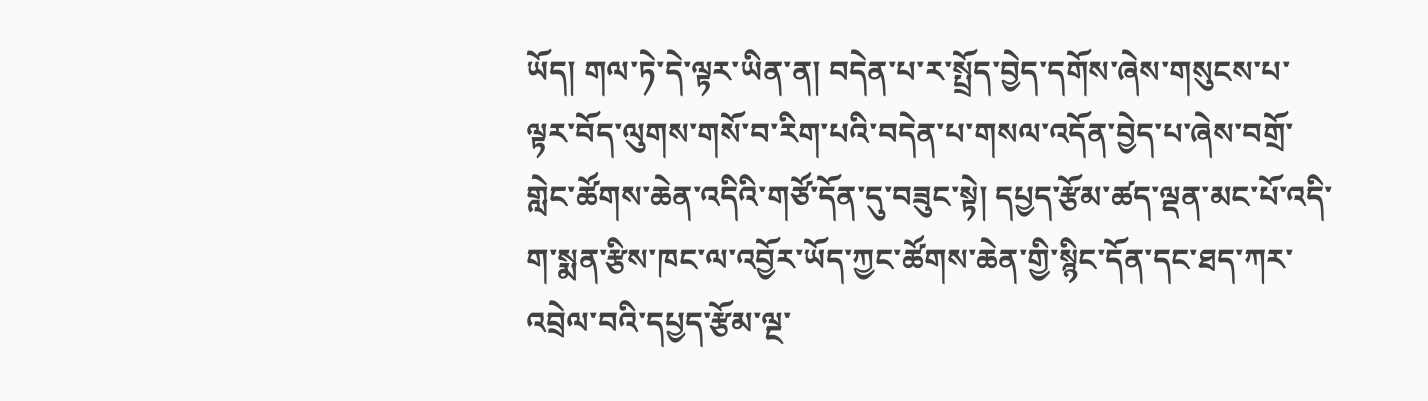ཡོད། གལ་ཏེ་དེ་ལྟར་ཡིན་ན། བདེན་པ་ར་སྤྲོད་བྱེད་དགོས་ཞེས་གསུངས་པ་ལྟར་བོད་ལུགས་གསོ་བ་རིག་པའི་བདེན་པ་གསལ་འདོན་བྱེད་པ་ཞེས་བགྲོ་གླེང་ཚོགས་ཆེན་འདིའི་གཙོ་དོན་དུ་བཟུང་སྟེ། དཔྱད་རྩོམ་ཚད་ལྡན་མང་པོ་འདི་ག་སྨན་རྩིས་ཁང་ལ་འབྱོར་ཡོད་ཀྱང་ཚོགས་ཆེན་གྱི་སྙིང་དོན་དང་ཐད་ཀར་འབྲེལ་བའི་དཔྱད་རྩོམ་ལྔ་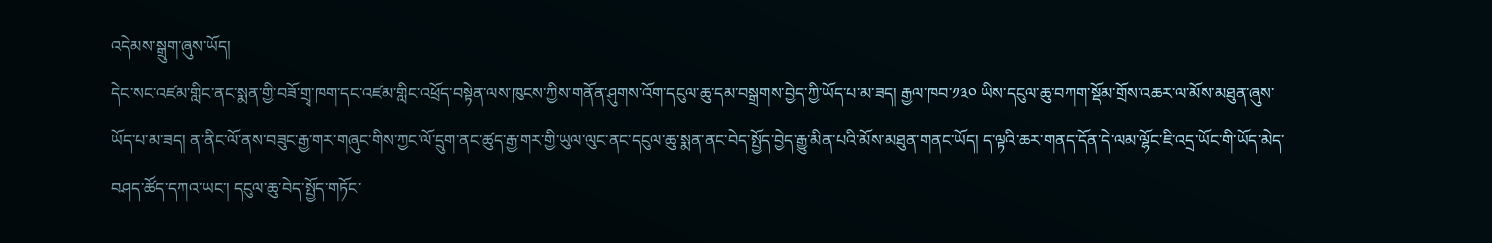འདེམས་སྒྲུག་ཞུས་ཡོད།
དེང་སང་འཛམ་གླིང་ནང་སྨན་གྱི་བཟོ་གྲྭ་ཁག་དང་འཛམ་གླིང་འཕྲོད་བསྟེན་ལས་ཁུངས་ཀྱིས་གནོན་ཤུགས་འོག་དངུལ་ཆུ་དམ་བསྒྲགས་བྱེད་ཀྱི་ཡོད་པ་མ་ཟད། རྒྱལ་ཁབ་༡༣༠ ཡིས་དངུལ་ཆུ་བཀག་སྡོམ་གྲོས་འཆར་ལ་མོས་མཐུན་ཞུས་ཡོད་པ་མ་ཟད། ན་ནིང་ལོ་ནས་བཟུང་རྒྱ་གར་གཞུང་གིས་ཀྱང་ལོ་དྲུག་ནང་ཚུད་རྒྱ་གར་གྱི་ཡུལ་ལུང་ནང་དངུལ་ཆུ་སྨན་ནང་བེད་སྤྱོད་བྱེད་རྒྱུ་མིན་པའི་མོས་མཐུན་གནང་ཡོད། ད་ལྟའི་ཆར་གནད་དོན་དེ་ལམ་ལྷོང་ཇི་འདྲ་ཡོང་གི་ཡོད་མེད་བཤད་ཚོད་དཀའ་ཡང་། དངུལ་ཆུ་བེད་སྤྱོད་གཏོང་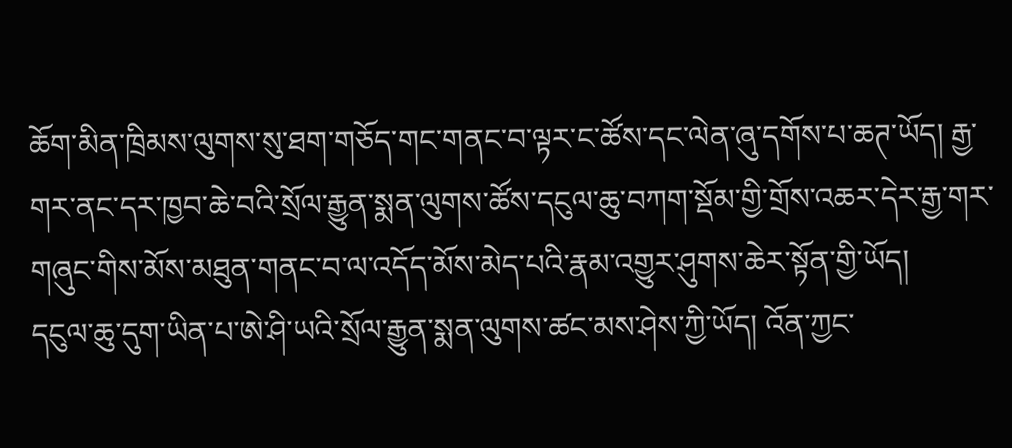ཆོག་མིན་ཁྲིམས་ལུགས་སུ་ཐག་གཅོད་གང་གནང་བ་ལྟར་ང་ཚོས་དང་ལེན་ཞུ་དགོས་པ་ཆཊ་ཡོད། རྒྱ་གར་ནང་དར་ཁྱབ་ཆེ་བའི་སྲོལ་རྒྱུན་སྨན་ལུགས་ཚོས་དངུལ་ཆུ་བཀག་སྡོམ་གྱི་གྲོས་འཆར་དེར་རྒྱ་གར་གཞུང་གིས་མོས་མཐུན་གནང་བ་ལ་འདོད་མོས་མེད་པའི་རྣམ་འགྱུར་ཤུགས་ཆེར་སྟོན་གྱི་ཡོད།
དངུལ་ཆུ་དུག་ཡིན་པ་ཨེ་ཤི་ཡའི་སྲོལ་རྒྱུན་སྨན་ལུགས་ཚང་མས་ཤེས་ཀྱི་ཡོད། འོན་ཀྱང་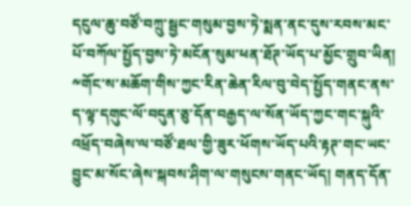དངུལ་ཆུ་བཙོ་བཀྲུ་སྦྱང་གསུམ་བྱས་ཏེ་སྨན་ནང་དུས་རབས་མང་པོ་བཀོལ་སྤྱོད་བྱས་ཏེ་མངོན་སུམ་ཕན་ཐོཊ་ཡོད་པ་མྱོང་གྲུབ་ཡིན། ༸གོང་ས་མཆོག་གིས་ཀྱང་རིན་ཆེན་རིལ་བུ་བེད་སྤྱོད་གནང་ནས་ད་ལྟ་དགུང་ལོ་བདུན་ཅུ་དོན་བརྒྱད་ལ་སོན་ཡོད་ཀྱང་གང་སྐུའི་འཕྲོད་བཞེས་ལ་བཙོ་ཐལ་གྱི་ཟུར་ཕོགས་ཡོད་པའི་རྟཊ་གང་ཡང་བྱུང་མ་སོང་ཞེས་སྐབས་ཤིག་ལ་གསུངས་གནང་ཡོད། གནད་དོན་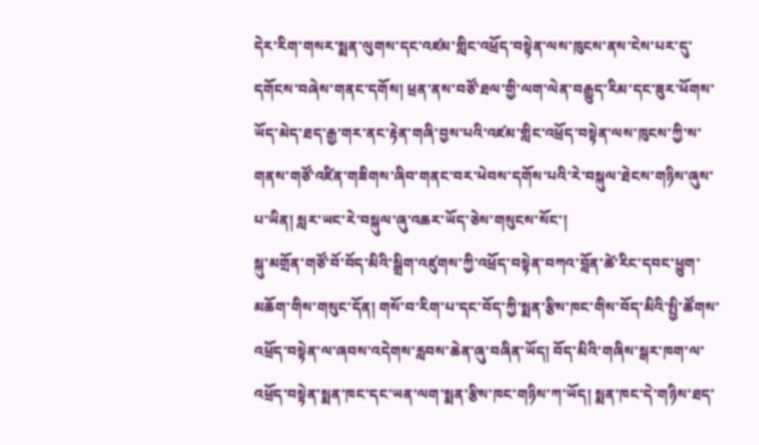དེར་རིག་གསར་སྨན་ལུགས་དང་འཛམ་གླིང་འཕྲོད་བསྟེན་ལས་ཁུངས་ནས་ངེས་པར་དུ་དགོངས་བཞེས་གནང་དགོས། ཕྲན་ནས་བཙོ་ཐལ་གྱི་ལག་ལེན་བརྒྱུད་རིམ་དང་ཟུར་ཕོགས་ཡོད་མེད་ཐད་རྒྱ་གར་ནང་རྟེན་གཞི་བྱས་པའི་འཛམ་གླིང་འཕྲོད་བསྟེན་ལས་ཁུངས་ཀྱི་ས་གནས་གཙོ་འཛིན་གཟིགས་ཞིབ་གནང་བར་ཕེབས་དགོས་པའི་རེ་བསྐུལ་ཐེངས་གཉིས་ཞུས་པ་ཡིན། སླར་ཡང་རེ་བསྐུལ་ཞུ་འཆར་ཡོད་ཅེས་གསུངས་སོང་།
སྐུ་མགྲོན་གཙོ་བོ་བོད་མིའི་སྒྲིག་འཛུགས་ཀྱི་འཕྲོད་བསྟེན་བཀའ་བློན་ཚེ་རིང་དབང་ཕྱུག་མཆོག་གིས་གསུང་དོན། གསོ་བ་རིག་པ་དང་བོད་ཀྱི་སྨན་རྩིས་ཁང་གིས་བོད་མིའི་སྤྱི་ཚོགས་འཕྲོད་བསྟེན་ལ་ཞབས་འདེགས་རླབས་ཆེན་ཞུ་བཞིན་ཡོད། བོད་མིའི་གཞིས་སྒར་ཁག་ལ་འཕྲོད་བསྟེན་སྨན་ཁང་དང་ཡན་ལག་སྨན་རྩིས་ཁང་གཉིས་ཀ་ཡོད། སྨན་ཁང་དེ་གཉིས་ཐད་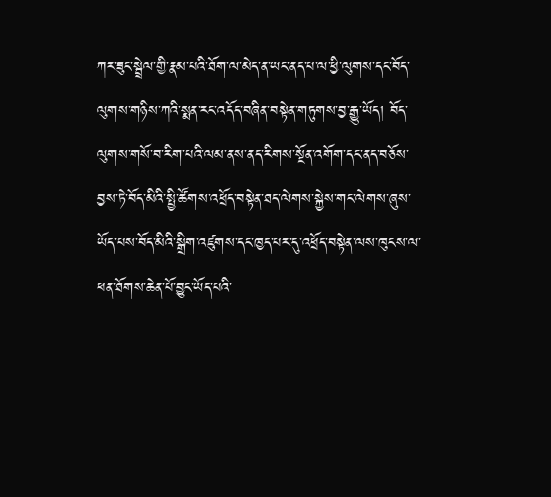ཀར་ཟུང་སྦྲེལ་གྱི་རྣམ་པའི་ཐོག་ལ་མེད་ན་ཡང་ནད་པ་ལ་ཕྱི་ལུགས་དང་བོད་ལུགས་གཉིས་ཀའི་སྨན་རང་འདོད་བཞིན་བསྟེན་གཏུགས་བྱ་རྒྱུ་ཡོད། བོད་ལུགས་གསོ་བ་རིག་པའི་ལམ་ནས་ནད་རིགས་སྔོན་འགོག་དང་ནད་བཅོས་བྱས་ཏེ་བོད་མིའི་སྤྱི་ཚོགས་འཕྲོད་བསྟེན་ཐད་ལེགས་སྐྱེས་གང་ལེགས་ཞུས་ཡོད་པས་བོད་མིའི་སྒྲིག་འཛུགས་དང་ཁྱད་པར་དུ་འཕྲོད་བསྟེན་ལས་ཁུངས་ལ་ཕན་ཐོགས་ཆེན་པོ་བྱུང་ཡོད་པའི་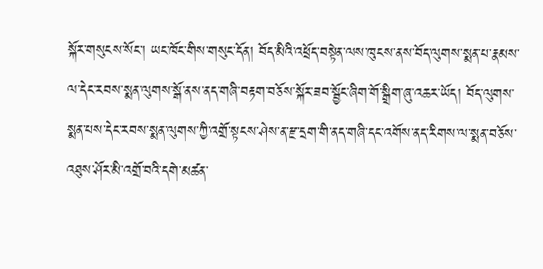སྐོར་གསུངས་སོང་། ཡང་ཁོང་གིས་གསུང་དོན། བོད་མིའི་འཕྲོད་བསྟེན་ལས་ཁུངས་ནས་བོད་ལུགས་སྨན་པ་རྣམས་ལ་དེང་རབས་སྨན་ལུགས་སྒོ་ནས་ནད་གཞི་བརྟག་བཅོས་སྐོར་ཟབ་སྦྱོང་ཞིག་གོ་སྒྲིག་ཞུ་འཆར་ཡོད། བོད་ལུགས་སྨན་པས་དེང་རབས་སྨན་ལུགས་ཀྱི་འགྲོ་སྟངས་ཤེས་ན་རྫ་དྲག་གི་ནད་གཞི་དང་འགོས་ནད་རིགས་ལ་སྨན་བཅོས་འཐུས་ཤོར་མི་འགྲོ་བའི་དགེ་མཚན་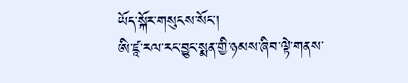ཡོད་སྐོར་གསུངས་སོང་།
ཨི་ཛཱ་རལ་རང་བྱུང་སྨན་གྱི་ཉམས་ཞིབ་ལྟེ་གནས་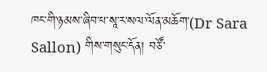ཁང་གི་ཉམས་ཞིབ་པ་སཱ་ར་སལ་ལོན་མཆོག་(Dr Sara Sallon) གིས་གསུང་དོན། བཙོ་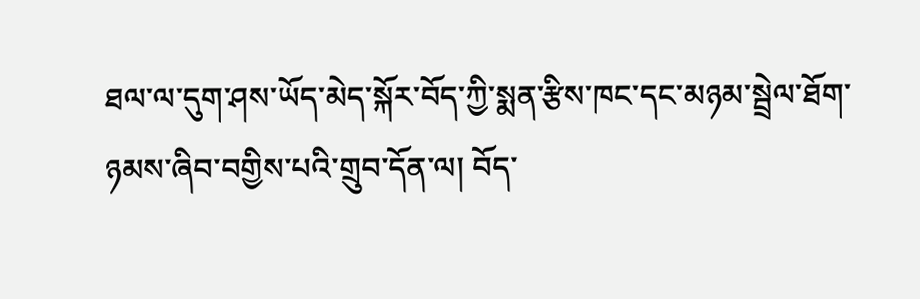ཐལ་ལ་དུག་ཤས་ཡོད་མེད་སྐོར་བོད་ཀྱི་སྨན་རྩིས་ཁང་དང་མཉམ་སྦྲེལ་ཐོག་ཉམས་ཞིབ་བགྱིས་པའི་གྲུབ་དོན་ལ། བོད་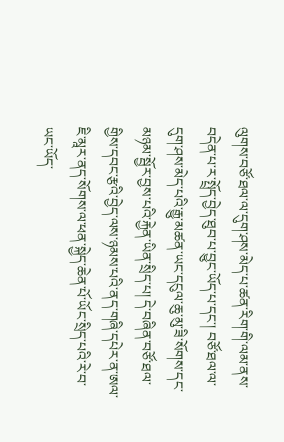ལུགས་བཙོ་ཐལ་ལ་དུག་ཤས་མེད་པ་ཚན་རིག་གི་ལམ་ནས་བདེན་པ་ར་སྤྲོད་བྱེད་ཐུབ་པ་བྱུང་ཡོད་པ་དང་། བཙོ་ཐལ་ལ་དུག་ཤས་མེད་པའི་རྒྱུ་མཚན་ཡང་དངུལ་ཆུ་མུ་ཟི་སོགས་དང་མཉམ་སྦྱོར་བྱས་པའི་རྐྱེན་ཡིན་སྲིད་པ། དེ་བཞིན་བཙོ་ཐལ་གྱིས་དབང་རྩའི་བྱེད་ལས་ཉམས་པའི་ནད་གཞི་དཔེར་ན་ཨལ་ཇི་མཱར་ནད་སོགས་ལ་ཕན་སྐྱེད་ཆེན་པོ་ཡོང་སྲིད་པའི་རེ་བ་ཡང་ཡོད་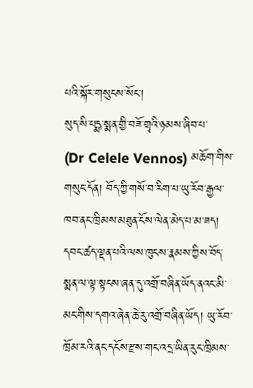པའི་སྐོར་གསུངས་སོང་།
སུད་སི་པདྨ་སྨན་གྱི་བཟོ་གྲྭའི་ཉམས་ཞིབ་པ་
(Dr Celele Vennos) མཆོག་གིས་གསུང་དོན། བོད་ཀྱི་གསོ་བ་རིག་པ་ཡུ་རོབ་རྒྱལ་ཁབ་ནང་ཁྲིམས་མཐུན་ངོས་ལེན་མེད་པ་མ་ཟད། དབང་ཚད་ལྡན་པའི་ལས་ཁུངས་རྣམས་ཀྱིས་བོད་སྨན་ལ་ལྟ་སྟངས་ཞན་དུ་འགྲོ་བཞིན་ཡོད་ནའང་མི་མང་གིས་དགའ་ཞེན་ཆེ་རུ་འགྲོ་བཞིན་ཡོད། ཡུ་རོབ་ཁྲོམ་རའི་ནང་དངོས་རྫས་གང་འདྲ་ཡིན་རུང་ཁྲིམས་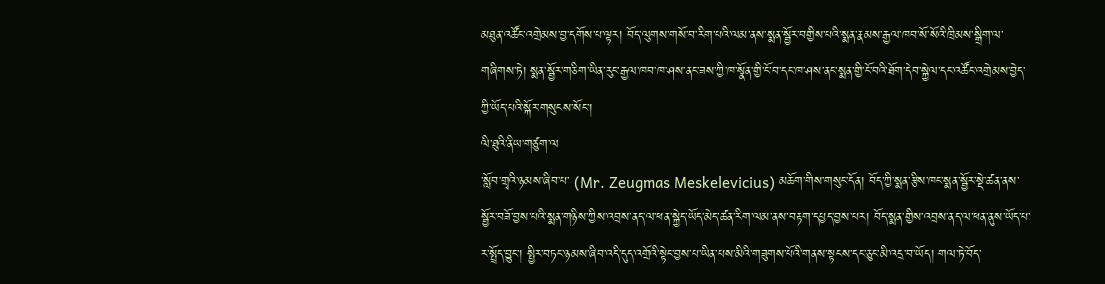མཐུན་འཚོང་འགྲེམས་བྱ་དགོས་པ་ལྟར། བོད་ལུགས་གསོ་བ་རིག་པའི་ལམ་ནས་སྨན་སྦྱོར་བགྱིས་པའི་སྨན་རྣམས་རྒྱལ་ཁབ་སོ་སོའི་ཁྲིམས་སྒྲིག་ལ་གཞིགས་ཏེ། སྨན་སྦྱོར་གཅིག་ཡིན་རུང་རྒྱལ་ཁབ་ཁ་ཤས་ནང་ཟས་ཀྱི་ཁ་སྣོན་གྱི་ངོ་བ་དང་ཁ་ཤས་ནང་སྨན་གྱི་ངོ་བའི་ཐོག་དེབ་སྐྱེལ་དང་འཚོང་འགྲེམས་བྱེད་ཀྱི་ཡོད་པའི་སྐོར་གསུངས་སོང་།
ལི་ཐུའི་ནིཡ་གཙུག་ལ
་སློབ་གྲྭའི་ཉམས་ཞིབ་པ་ (Mr. Zeugmas Meskelevicius) མཆོག་གིས་གསུང་དོན། བོད་ཀྱི་སྨན་རྩིས་ཁང་སྨན་སྦྱོར་སྡེ་ཚན་ནས་སྦྱོར་བཟོ་བྱས་པའི་སྨན་གཉིས་ཀྱིས་འབྲས་ནད་ལ་ཕན་སྐྱེད་ཡོད་མེད་ཚན་རིག་ལམ་ནས་བརྟག་དཔྱད་བྱས་པར། བོད་སྨན་གྱིས་འབྲས་ནད་ལ་ཕན་ནུས་ཡོད་པ་ར་སྤྲོད་བྱུང་། སྤྱིར་བཏང་ཉམས་ཞིབ་འདི་དུད་འགྲོའི་སྟེང་བྱས་པ་ཡིན་པས་མིའི་གཟུགས་པོའི་གནས་སྟངས་དང་ཅུང་མི་འདྲ་བ་ཡོད། གལ་ཏེ་བོད་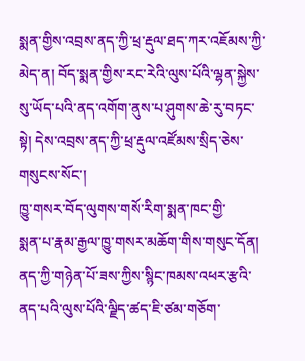སྨན་གྱིས་འབྲས་ནད་ཀྱི་ཕྲ་རྡུལ་ཐད་ཀར་འཇོམས་ཀྱི་མེད་ན། བོད་སྨན་གྱིས་རང་རེའི་ལུས་པོའི་ལྷན་སྐྱེས་སུ་ཡོད་པའི་ནད་འགོག་ནུས་པ་ཤུགས་ཆེ་རུ་བཏང་སྟེ། དེས་འབྲས་ནད་ཀྱི་ཕྲ་རྡུལ་འཛོམས་སྲིད་ཅེས་གསུངས་སོང་།
ཁྱུ་གསར་བོད་ལུགས་གསོ་རིག་སྨན་ཁང་གྱི་
སྨན་པ་རྣམ་རྒྱལ་ཁྱུ་གསར་མཆོག་གིས་གསུང་དོན། ནད་ཀྱི་གཉེན་པོ་ཟས་ཀྱིས་སྙིང་ཁམས་འཕར་རྩའི་ནད་པའི་ལུས་པོའི་ལྗིད་ཚད་ཇི་ཙམ་གཅོག་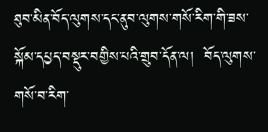ཐུབ་མིན་བོད་ལུགས་དང་ནུབ་ལུགས་གསོ་རིག་གི་ཟས་སྐོམ་དཔྱད་བསྡུར་བགྱིས་པའི་གྲུབ་དོན་ལ།  བོད་ལུགས་གསོ་བ་རིག་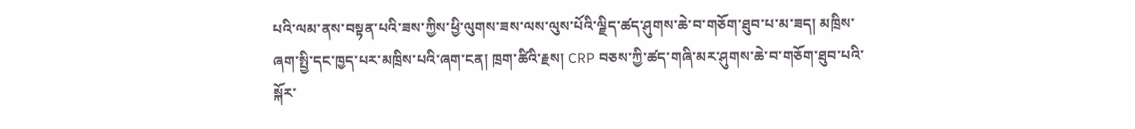པའི་ལམ་ནས་བསྟན་པའི་ཟས་ཀྱིས་ཕྱི་ལུགས་ཟས་ལས་ལུས་པོའི་ལྗིད་ཚད་ཤུགས་ཆེ་བ་གཅོག་ཐུབ་པ་མ་ཟད། མཁྲིས་ཞག་སྤྱི་དང་ཁྱད་པར་མཁྲིས་པའི་ཞག་ངན། ཁྲག་ཚིའི་རྗས། CRP བཅས་ཀྱི་ཚད་གཞི་མར་ཤུགས་ཆེ་བ་གཅོག་ཐུབ་པའི་སྐོར་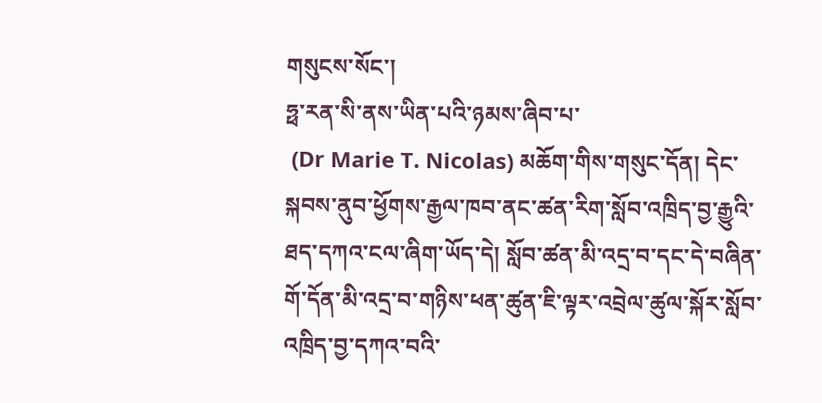གསུངས་སོང་།
ཧྥ་རན་སི་ནས་ཡིན་པའི་ཉམས་ཞིབ་པ་
 (Dr Marie T. Nicolas) མཆོག་གིས་གསུང་དོན། དེང་སྐབས་ནུབ་ཕྱོགས་རྒྱལ་ཁབ་ནང་ཚན་རིག་སློབ་འཁྲིད་བྱ་རྒྱུའི་ཐད་དཀའ་ངལ་ཞིག་ཡོད་དེ། སློབ་ཚན་མི་འདྲ་བ་དང་དེ་བཞིན་གོ་དོན་མི་འདྲ་བ་གཉིས་ཕན་ཚུན་ཇི་ལྟར་འབྲེལ་ཚུལ་སྐོར་སློབ་འཁྲིད་བྱ་དཀའ་བའི་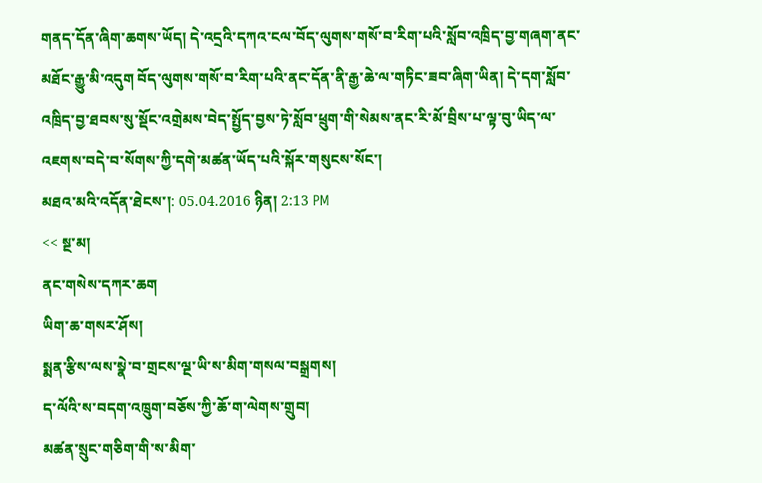གནད་དོན་ཞིག་ཆགས་ཡོད། དེ་འདྲའི་དཀའ་ངལ་བོད་ལུགས་གསོ་བ་རིག་པའི་སློབ་འཁྲིད་བྱ་གཞག་ནང་མཐོང་རྒྱུ་མི་འདུག བོད་ལུགས་གསོ་བ་རིག་པའི་ནང་དོན་ནི་རྒྱ་ཆེ་ལ་གཏིང་ཟབ་ཞིག་ཡིན། དེ་དག་སློབ་འཁྲིད་བྱ་ཐབས་སུ་སྡོང་འགྲེམས་བེད་སྤྱོད་བྱས་ཏེ་སློབ་ཕྲུག་གི་སེམས་ནང་རི་མོ་བྲིས་པ་ལྟ་བུ་ཡིད་ལ་འཇགས་བདེ་བ་སོགས་ཀྱི་དགེ་མཚན་ཡོད་པའི་སྐོར་གསུངས་སོང་།
མཐའ་མའི་འདོན་ཐེངས་།: 05.04.2016 ཉིན། 2:13 PM
<< སྔ་མ།
ནང་གསེས་དཀར་ཆག
ཡིག་ཆ་གསར་ཤོས།
སྨན་རྩིས་ལས་སྣེ་བ་གྲངས་ལྔ་ཡི་ས་མིག་གསལ་བསྒྲགས།
ད་ལོའི་ས་བདག་འཁྲུག་བཅོས་ཀྱི་ཆོ་ག་ལེགས་གྲུབ།
མཚན་སྲུང་གཅིག་གི་ས་མིག་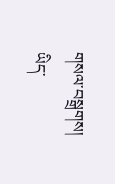གསལ་བསྒྲགས།
ཡིད་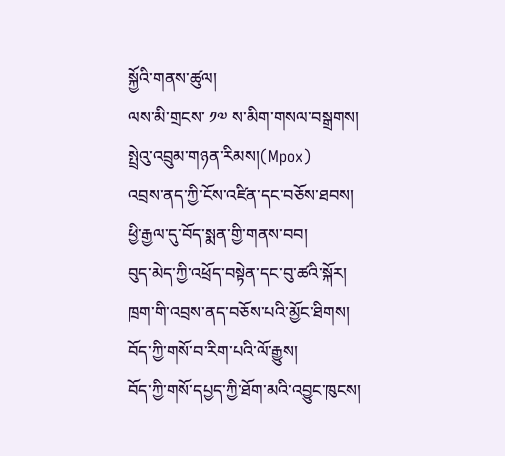སྐྱོའི་གནས་ཚུལ།
ལས་མི་གྲངས་ ༡༧ ས་མིག་གསལ་བསྒྲགས།
སྤྲེའུ་འབྲུམ་གཉན་རིམས།(Mpox)
འབྲས་ནད་ཀྱི་ངོས་འཛིན་དང་བཅོས་ཐབས།
ཕྱི་རྒྱལ་དུ་བོད་སྨན་གྱི་གནས་བབ།
བུད་མེད་ཀྱི་འཕྲོད་བསྟེན་དང་བུ་ཚའི་སྐོར།
ཁྲག་གི་འབྲས་ནད་བཅོས་པའི་མྱོང་ཐིགས།
བོད་ཀྱི་གསོ་བ་རིག་པའི་ལོ་རྒྱུས།
བོད་ཀྱི་གསོ་དཔྱད་ཀྱི་ཐོག་མའི་འབྱུང་ཁུངས།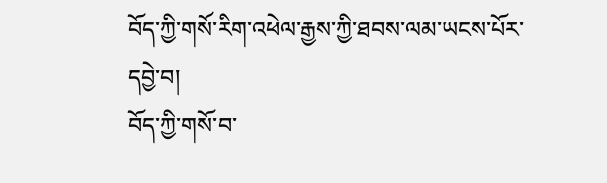བོད་ཀྱི་གསོ་རིག་འཕེལ་རྒྱས་ཀྱི་ཐབས་ལམ་ཡངས་པོར་དབྱེ་བ།
བོད་ཀྱི་གསོ་བ་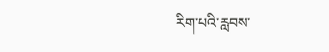རིག་པའི་རླབས་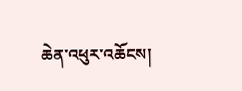ཆེན་འཕུར་འཆོངས།